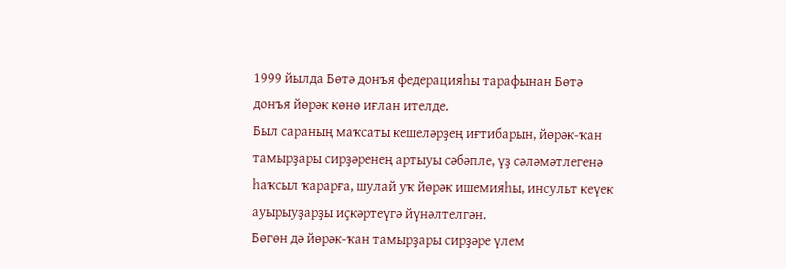1999 йылда Бөтә донъя федерацияһы тарафынан Бөтә донъя йөрәк көнө иғлан ителде.
Был сараның маҡсаты кешеләрҙең иғтибарын, йөрәк-ҡан тамырҙары сирҙәренең артыуы сәбәпле, үҙ сәләмәтлегенә һаҡсыл ҡарарға, шулай уҡ йөрәк ишемияһы, инсульт кеүек ауырыуҙарҙы иҫкәртеүгә йүнәлтелгән.
Бөгөн дә йөрәк-ҡан тамырҙары сирҙәре үлем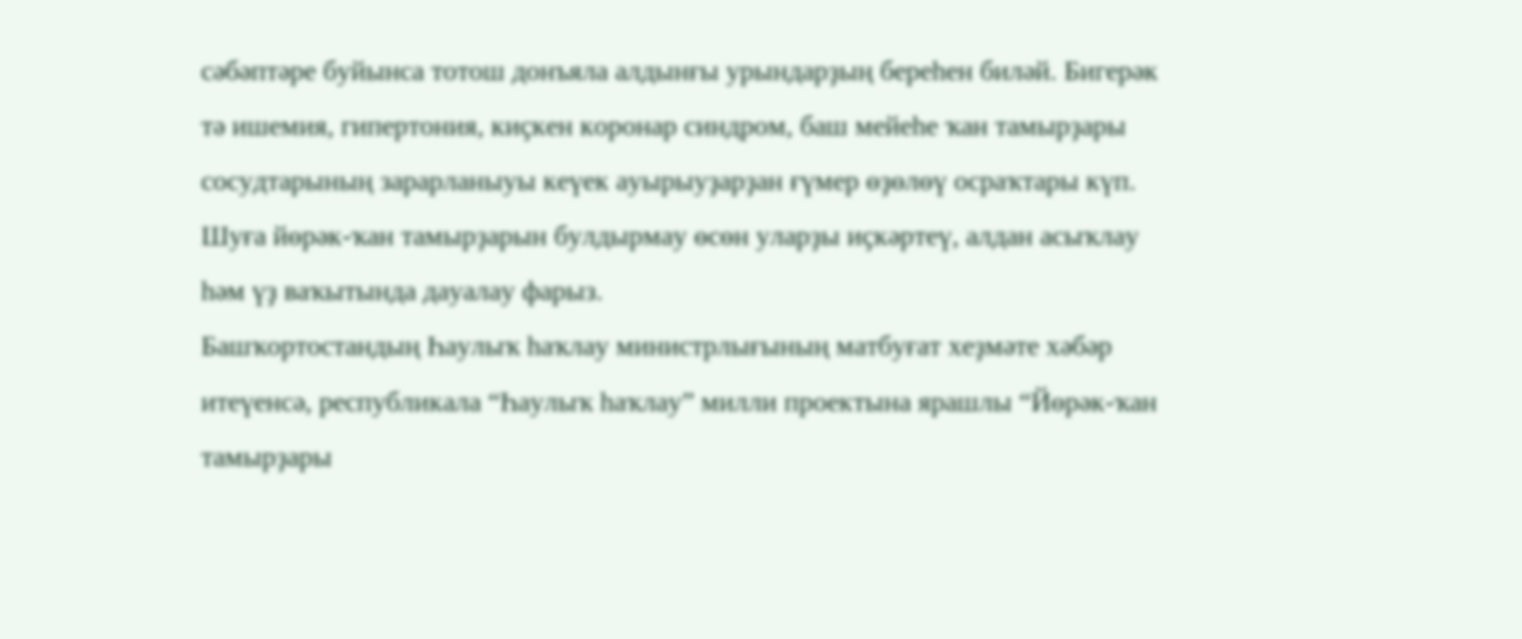сәбәптәре буйынса тотош донъяла алдынғы урындарҙың береһен биләй. Бигерәк тә ишемия, гипертония, киҫкен коронар синдром, баш мейеһе ҡан тамырҙары сосудтарының зарарланыуы кеүек ауырыуҙарҙан ғүмер өҙөлөү осраҡтары күп. Шуға йөрәк-ҡан тамырҙарын булдырмау өсөн уларҙы иҫкәртеү, алдан асыҡлау һәм үҙ ваҡытында дауалау фарыз.
Башҡортостандың Һаулыҡ һаҡлау министрлығының матбуғат хеҙмәте хәбәр итеүенсә, республикала “Һаулыҡ һаҡлау” милли проектына ярашлы “Йөрәк-ҡан тамырҙары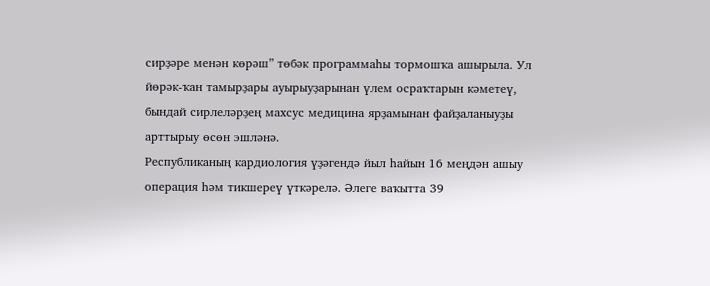сирҙәре менән көрәш” төбәк программаһы тормошҡа ашырыла. Ул йөрәк-ҡан тамырҙары ауырыуҙарынан үлем осраҡтарын кәметеү, бындай сирлеләрҙең махсус медицина ярҙамынан файҙаланыуҙы арттырыу өсөн эшләнә.
Республиканың кардиология үҙәгендә йыл һайын 16 меңдән ашыу операция һәм тикшереү үткәрелә. Әлеге ваҡытта 39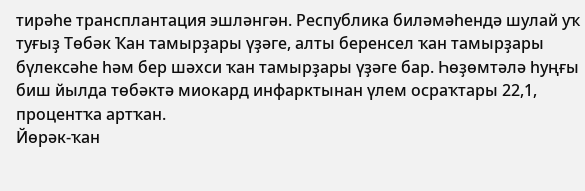тирәһе трансплантация эшләнгән. Республика биләмәһендә шулай уҡ туғыҙ Төбәк Ҡан тамырҙары үҙәге, алты беренсел ҡан тамырҙары бүлексәһе һәм бер шәхси ҡан тамырҙары үҙәге бар. Һөҙөмтәлә һуңғы биш йылда төбәктә миокард инфарктынан үлем осраҡтары 22,1, процентҡа артҡан.
Йөрәк-ҡан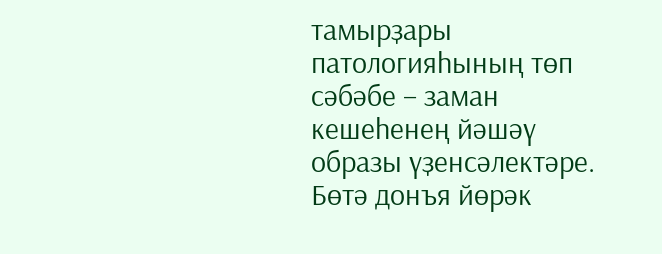тамырҙары патологияһының төп сәбәбе – заман кешеһенең йәшәү образы үҙенсәлектәре. Бөтә донъя йөрәк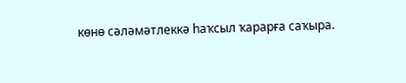көнө сәләмәтлеккә һаҡсыл ҡарарға саҡыра.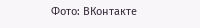Фото: ВКонтакте